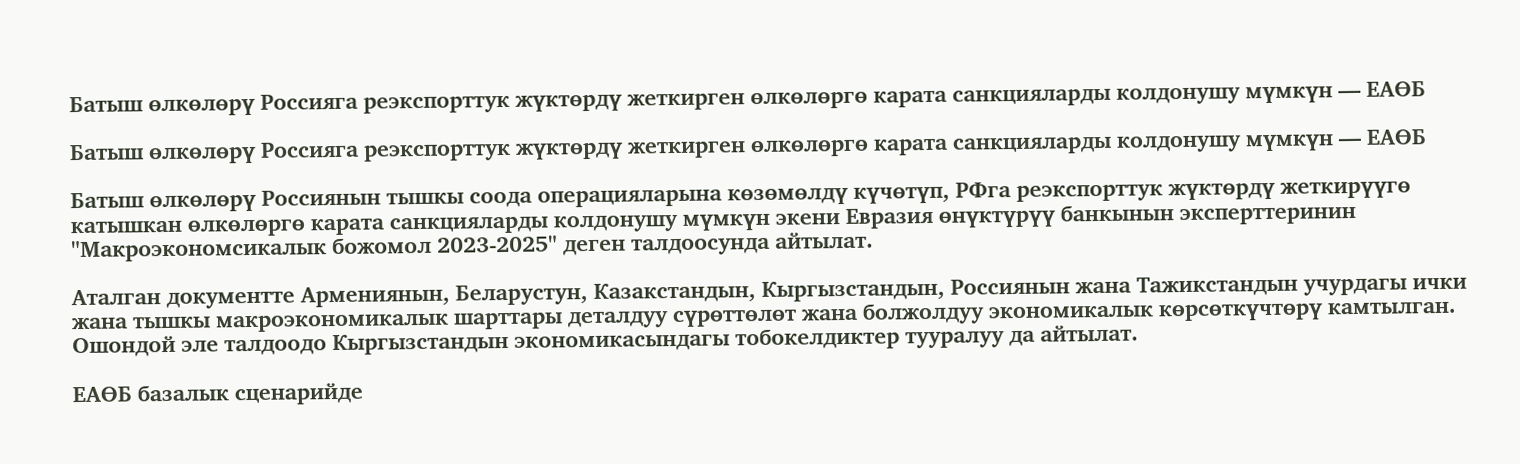Батыш өлкөлөрү Россияга реэкспорттук жүктөрдү жеткирген өлкөлөргө карата санкцияларды колдонушу мүмкүн — ЕАӨБ

Батыш өлкөлөрү Россияга реэкспорттук жүктөрдү жеткирген өлкөлөргө карата санкцияларды колдонушу мүмкүн — ЕАӨБ

Батыш өлкөлөрү Россиянын тышкы соода операцияларына көзөмөлдү күчөтүп, РФга реэкспорттук жүктөрдү жеткирүүгө катышкан өлкөлөргө карата санкцияларды колдонушу мүмкүн экени Евразия өнүктүрүү банкынын эксперттеринин "Макроэкономсикалык божомол 2023-2025" деген талдоосунда айтылат.

Аталган документте Армениянын, Беларустун, Казакстандын, Кыргызстандын, Россиянын жана Тажикстандын учурдагы ички жана тышкы макроэкономикалык шарттары деталдуу сүрөттөлөт жана болжолдуу экономикалык көрсөткүчтөрү камтылган. Ошондой эле талдоодо Кыргызстандын экономикасындагы тобокелдиктер тууралуу да айтылат.

ЕАӨБ базалык сценарийде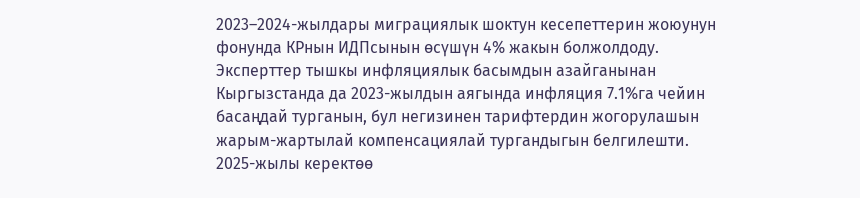2023–2024-жылдары миграциялык шоктун кесепеттерин жоюунун фонунда КРнын ИДПсынын өсүшүн 4% жакын болжолдоду. Эксперттер тышкы инфляциялык басымдын азайганынан Кыргызстанда да 2023-жылдын аягында инфляция 7.1%га чейин басаңдай турганын, бул негизинен тарифтердин жогорулашын жарым-жартылай компенсациялай тургандыгын белгилешти. 2025-жылы керектөө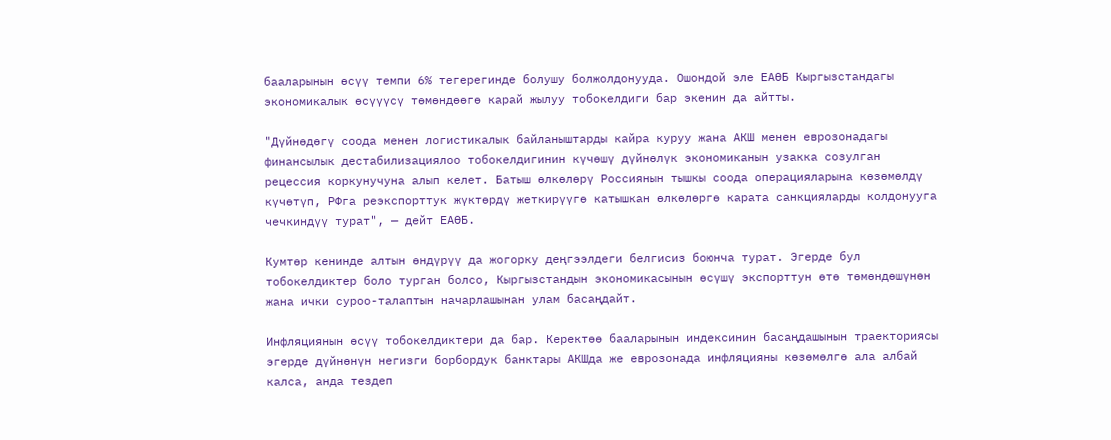бааларынын өсүү темпи 6% тегерегинде болушу болжолдонууда. Ошондой эле ЕАӨБ Кыргызстандагы экономикалык өсүүүсү төмөндөөгө карай жылуу тобокелдиги бар экенин да айтты.

"Дүйнөдөгү соода менен логистикалык байланыштарды кайра куруу жана АКШ менен еврозонадагы финансылык дестабилизациялоо тобокелдигинин күчөшү дүйнөлүк экономиканын узакка созулган рецессия коркунучуна алып келет. Батыш өлкөлөрү Россиянын тышкы соода операцияларына көзөмөлдү күчөтүп, РФга реэкспорттук жүктөрдү жеткирүүгө катышкан өлкөлөргө карата санкцияларды колдонууга чечкиндүү турат", — дейт ЕАӨБ.

Кумтөр кенинде алтын өндүрүү да жогорку деңгээлдеги белгисиз боюнча турат. Эгерде бул тобокелдиктер боло турган болсо, Кыргызстандын экономикасынын өсүшү экспорттун өтө төмөндөшүнөн жана ички суроо-талаптын начарлашынан улам басаңдайт.

Инфляциянын өсүү тобокелдиктери да бар. Керектөө бааларынын индексинин басаңдашынын траекториясы эгерде дүйнөнүн негизги борбордук банктары АКШда же еврозонада инфляцияны көзөмөлгө ала албай калса, анда тездеп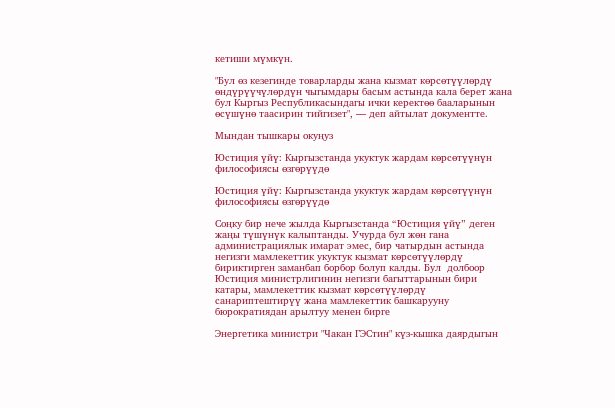кетиши мүмкүн.

"Бул өз кезегинде товарларды жана кызмат көрсөтүүлөрдү өндүрүүчүлөрдүн чыгымдары басым астында кала берет жана бул Кыргыз Республикасындагы ички керектөө бааларынын өсүшүнө таасирин тийгизет", — деп айтылат документте.

Мындан тышкары окуңуз

Юстиция үйү: Кыргызстанда укуктук жардам көрсөтүүнүн философиясы өзгөрүүдө

Юстиция үйү: Кыргызстанда укуктук жардам көрсөтүүнүн философиясы өзгөрүүдө

Соңку бир нече жылда Кыргызстанда “Юстиция үйү” деген жаңы түшүнүк калыптанды. Учурда бул жөн гана администрациялык имарат эмес, бир чатырдын астында негизги мамлекеттик укуктук кызмат көрсөтүүлөрдү бириктирген заманбап борбор болуп калды. Бул  долбоор Юстиция министрлигинин негизги багыттарынын бири катары, мамлекеттик кызмат көрсөтүүлөрдү санариптештирүү жана мамлекеттик башкарууну бюрократиядан арылтуу менен бирге

Энергетика министри "Чакан ГЭСтин" күз-кышка даярдыгын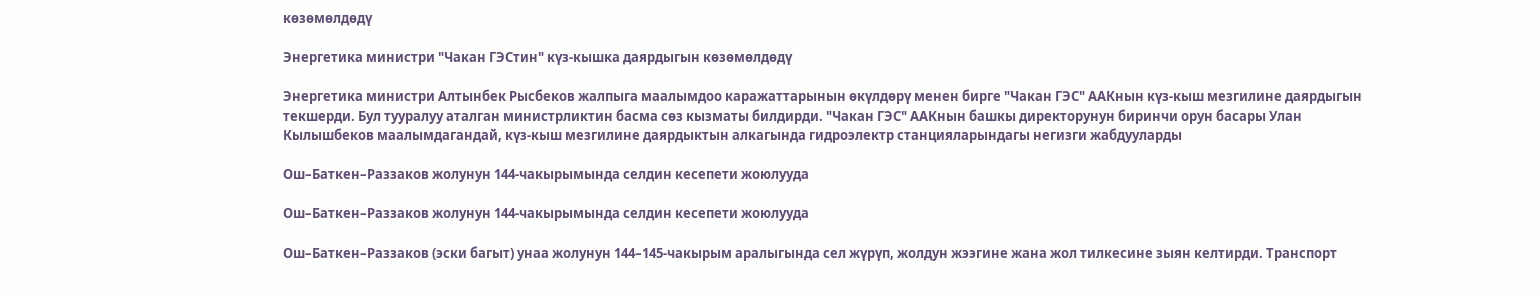көзөмөлдөдү

Энергетика министри "Чакан ГЭСтин" күз-кышка даярдыгын көзөмөлдөдү

Энергетика министри Алтынбек Рысбеков жалпыга маалымдоо каражаттарынын өкүлдөрү менен бирге "Чакан ГЭС" ААКнын күз-кыш мезгилине даярдыгын текшерди. Бул тууралуу аталган министрликтин басма сөз кызматы билдирди. "Чакан ГЭС" ААКнын башкы директорунун биринчи орун басары Улан Кылышбеков маалымдагандай, күз-кыш мезгилине даярдыктын алкагында гидроэлектр станцияларындагы негизги жабдууларды

Ош–Баткен–Раззаков жолунун 144-чакырымында селдин кесепети жоюлууда

Ош–Баткен–Раззаков жолунун 144-чакырымында селдин кесепети жоюлууда

Ош–Баткен–Раззаков (эски багыт) унаа жолунун 144–145-чакырым аралыгында сел жүрүп, жолдун жээгине жана жол тилкесине зыян келтирди. Транспорт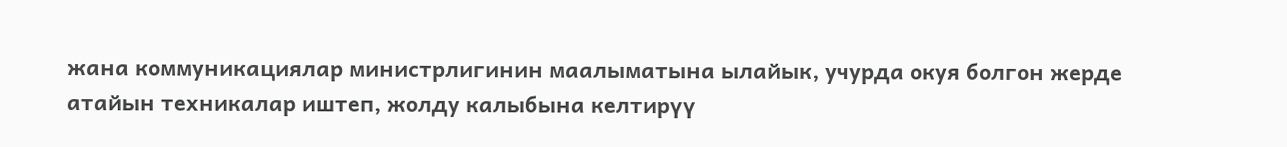жана коммуникациялар министрлигинин маалыматына ылайык, учурда окуя болгон жерде атайын техникалар иштеп, жолду калыбына келтирүү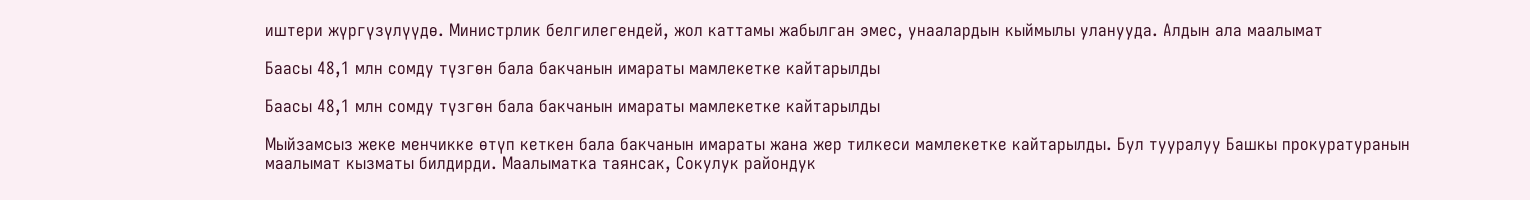иштери жүргүзүлүүдө. Министрлик белгилегендей, жол каттамы жабылган эмес, унаалардын кыймылы уланууда. Алдын ала маалымат

Баасы 48,1 млн сомду түзгөн бала бакчанын имараты мамлекетке кайтарылды

Баасы 48,1 млн сомду түзгөн бала бакчанын имараты мамлекетке кайтарылды

Мыйзамсыз жеке менчикке өтүп кеткен бала бакчанын имараты жана жер тилкеси мамлекетке кайтарылды. Бул тууралуу Башкы прокуратуранын маалымат кызматы билдирди. Маалыматка таянсак, Сокулук райондук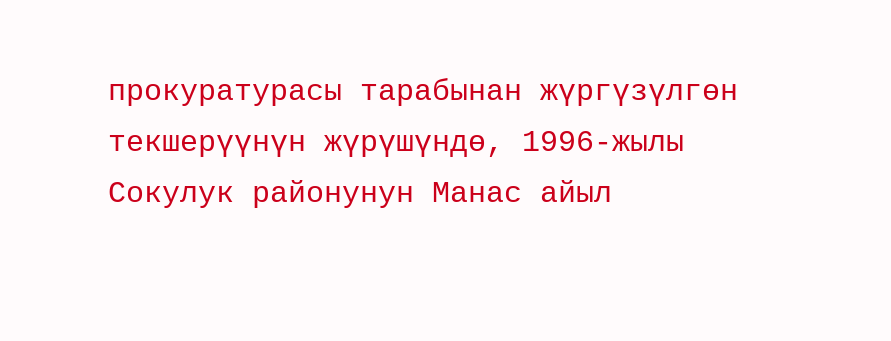прокуратурасы тарабынан жүргүзүлгөн текшерүүнүн жүрүшүндө, 1996-жылы Сокулук районунун Манас айыл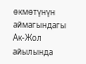өкмөтүнүн аймагындагы Ак-Жол айылында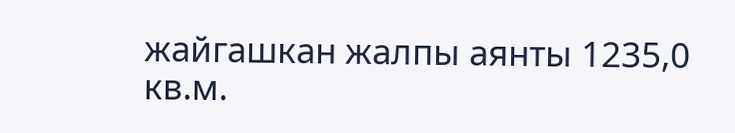жайгашкан жалпы аянты 1235,0 кв.м.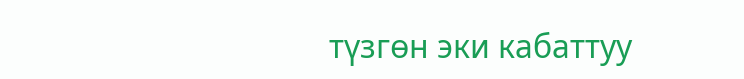түзгөн эки кабаттуу